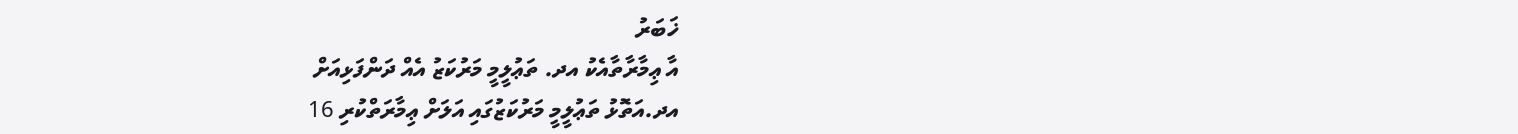ޚަބަރު
އާ ޢިމާރާތާއެކު އދ. ތަޢުލީމީ މަރުކަޒު އެއް ދަންފަޅިއަށް
އދ.އަތޮޅު ތަޢުލީމީ މަރުކަޒުގައި އަލަށް ޢިމާރަތްކުރި 16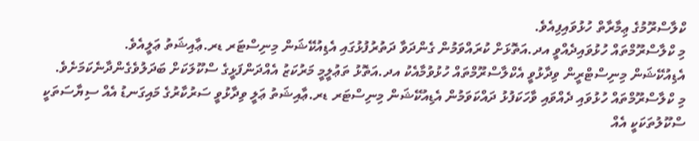ކްލާސްރޫމުގެ ޢިމާރާތް ހުޅުވައިފިއެވެ.
މި ކްލާސްރޫމްތައް ހުޅުވައިދެއްވީ އދ.އަތޮޅަށް ކުރައްވަމުން ގެންދަވާ ދަތުރުފުޅުގައި އެޑިއުކޭޝަން މިނިސްޓަރ ޑރ.ޢާއިޝަތު ޢަލީއެވެ.
އެޑިއުކޭޝަން މިނިސްޓްރީން ވިދާޅުވީ އެކްލާސްރޫމްތައް ހުޅުވުމާއެކު އދ.އަތޮޅު ތަޢުލީމީ މަރުކަޒު އެއްދަންފަޅީގެ ސްކޫލަކަށް ބަދަލުވެގެންދާނެކަމަށެވެ.
މި ކްލާސްރޫމްތައް ހުޅުވައި ދެއްވައި ވާހަކަފުޅު ދައްކަވަމުން އެޑިއުކޭޝަން މިނިސްޓަރ ޑރ.ޢާއިޝަތު ޢަލީ ވިދާޅުވީ ސަރުކާރުގެ މައިގަނޑު އެއް ސިޔާސަތަކީ ސްކޫލުތަކަކީ އެއް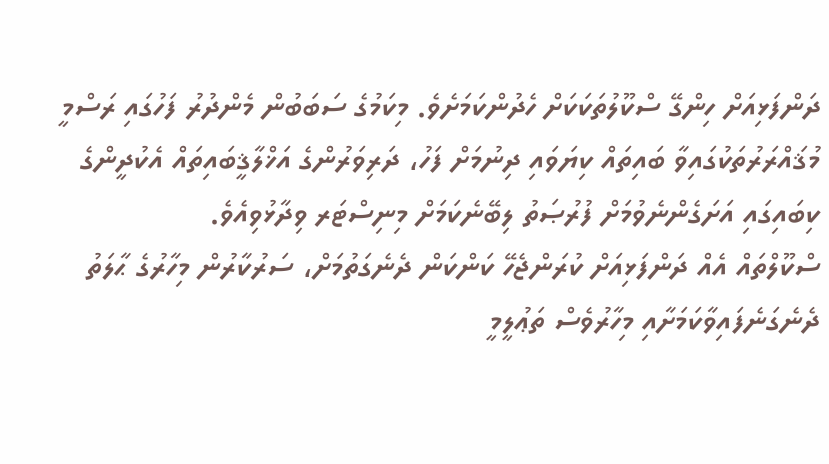ދަންފަޅިއަށް ހިންގޭ ސްކޫލުތަކަކަށް ހެދުންކަމަށެވެ. މިކަމުގެ ސަބަބުން މެންދުރު ފަހުގައި ރަސްމީ މުޤައްރަރުތަކުގައިވާ ބައިތައް ކިޔަވައި ދިނުމަށް ފަހު، ދަރިވަރުންގެ އަޚްލާޤީބައިތައް އެކުދީންގެ ކިބައިގައި އަށަގެންނެވުމަށް ފުރުޞަތު ލިބޭނެކަމަށް މިނިސްޓަރ ވިދާޅުވިއެވެ.
ސްކޫލްތައް އެއް ދަންފަޅިއަށް ކުރަންޖެހޭ ކަންކަން ދެނެގަތުމަށް، ސަރުކާރުން މިހާރުގެ ޙާލަތު ދެނެގަނެފައިވާކަމަށާއި މިހާރުވެސް ތަޢުލީމީ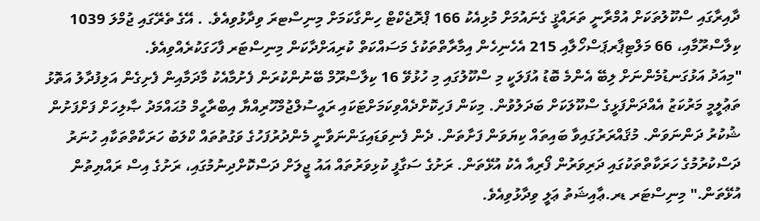ދާއިރާގައި ސްކޫލުތަކަށް އުމްރާނީ ތަރައްޤީ ގެނައުމަށް މުޅިއެކު 166 ޕްރޮޖެކްޓް ހިންގާކަމަށް މިނިސްޓރަ ވިދާޅުވިއެވެ. . އޭގެ ތެރޭގައި ޖުމްލަ 1039 ކިލާސްރޫމާއި، 66 މަލްޓިޕާރޕަސްހޯލާއި 215 އެހެނިހެން އިމާރާތްތަކުގެ މަސައްކަތް ކުރިއަށްދާކަން މިނިސްޓަރ ފާހަގަކުރެއްވިއެވެ.
"މިއަދު އަޅުގަނޑުމެންނަށް ލިބޭ އެންމެ ބޮޑު އުފަލަކީ މި ސްކޫލުގައި މި ހުޅުވޭ 16 ކިލާސްރޫމް ބޭނުންކުރަން ފެށުމާއެކު މާދަމާއިން ފެށިގެން އަލިފުދާލު އަތޮޅު ތަޢުލީމީ މަރުކަޒު އެއްދަންފަޅީގެ ސްކޫލަކަށް ބަދަލުވުން. މިކަން ފަހިކޮށްދެއްވިކަމަށްޓަކައި ރައީސުލްޖުމްހޫރިއްޔާ އިބްރާހީމް މުޙައްމަދު ޞާލިހަށް ފަށްފަށުން ޝުކުރު ދަންނަވަން. މުޤައްރަރުގައިވާ ބައިތައް ކިޔަވަން ފަށާތަން. ދެން ފެނިވަޑައިގަންނަވާނީ މެންދުރުފަހުގެ ވަގުތުތައް ކްލަބު ހަރަކާތްތަކާއި ހުނަރު ދަސްކުރުމުގެ ހަރަކާތްތަކުގައި ދަރިވަރުން ފޯރިއާ އެކު އުޅޭތަން. ރަށުގެ ސަގާފީ ކުޅިވަރުތައް އައު ޖީލަށް ދަސްކޮށްދިނުމުގައި، ރަށުގެ އިސް ރައްޔިތުން އުޅޭތަން." މިނިސްޓަރ ޑރ.ޢާއިޝަތު ޢަލީ ވިދާޅުވިއެވެ.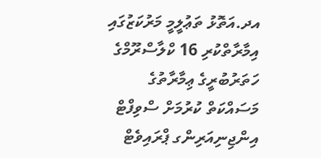އދ.އަތޮޅު ތަޢުލީމީ މަރުކަޒުގައި އިމާރާތްކުރި 16 ކްލާސްރޫމްގެ ހަތަރުބުރީގެ ޢިމާރާތުގެ މަސައްކަތް ކުރުމަށް ސްވިފްޓް އިންޖިނިއަރިންގ ޕްރައިވެޓް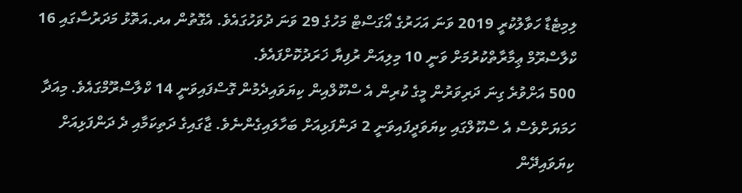ލިމިޓެޑާ ހަވާލުކުރީ 2019 ވަނަ އަހަރުގެ އޯގަސްޓް މަހުގެ 29 ވަނަ ދުވަހުގައެވެ. އެގޮތުން އދ.އަތޮޅު މަދަރުސާގައި 16 ކްލާސްރޫމް ޢިމާރާތްކުރުމަށް ވަނީ 10 މިލިއަން ރުފިޔާ ޚަރަދުކޮށްފައެވެ.
500 އަށްވުރެ ގިނަ ދަރިވަރުން މީގެ ކުރިން އެ ސްކޫލްއިން ކިޔަވައިދެމުން ގޮސްފައިވަނީ 14 ކްލާސްރޫމްގައެވެ. މިއަދާ ހަމަޔަށްވެސް އެ ސްކޫލްގައި ކިޔަވަދީފައިވަނީ 2 ދަންފަޅިއަށް ބަހާލައިގެންނެވެ. ޖާގައިގެ ދަތިކަމާއި ދެ ދަންފަޅިއަށް ކިޔަވައިދޭން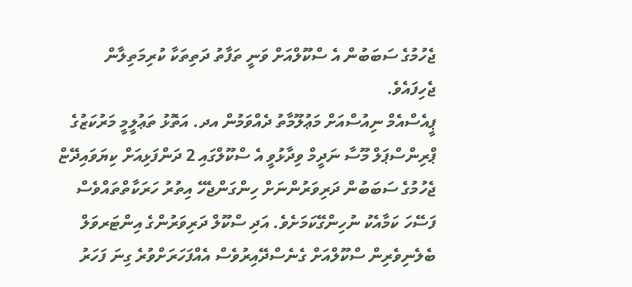ޖެހުމުގެ ސަބަބުން އެ ސްކޫލްއަށް ވަނީ ތަފާތު ދަތިތަކާ ކުރިމަތިލާން ޖެހިފައެވެ.
ޕީއެސްއެމް ނިއުސްއަށް މަޢުލޫމާތު ދެއްވަމުން އދ. އަތޮޅު ތަޢުލީމީ މަރުކަޒުގެ ޕްރިންސްޕަލް މޫސާ ނަދީމް ވިދާޅުވީ އެ ސްކޫލްގައި 2 ދަންފަޅިއަށް ކިޔަވައިދޭޏް ޖެހުމުގެ ސަބަބުން ދަރިވަރުންނަށް ހިންގަންޖެހޭ އިތުރު ހަރަކާތްތައްވެސް ފަސޭހަ ކަމާއެކު ނުހިންގޭކަމަށެވެ. އަދި ސްކޫލް ދަރިވަރުންގެ އިންޓަރވަލް ބެލެނިވެރިން ސްކޫލްއަށް ގެނެސްދޭއިރުވެސް އެއްފަހަރަށްވުރެ ގިނަ ފަހަރު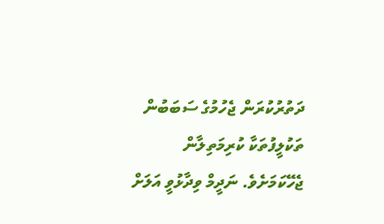ދަތުރުކުރަން ޖެހުމުގެ ސަބަބުން ތަކުލީފުތަކާ ކުރިމަތިލާން ޖެހޭކަމަށެވެ. ނަދީމް ވިދާޅުވީ އަލަށް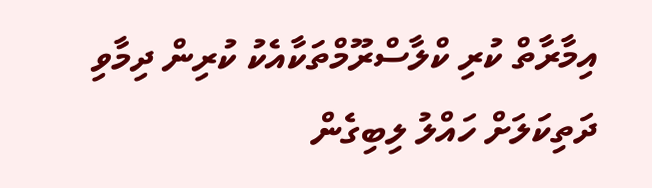އިމާރާތް ކުރި ކްލާސްރޫމްތަކާއެކު ކުރިން ދިމާވި ދަތިކަލަށް ހައްލު ލިބިގެން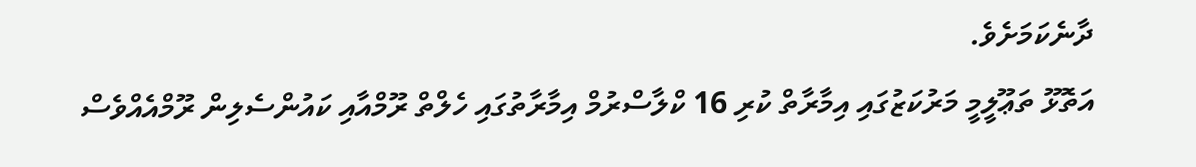ދާނެކަމަށެވެ.
އަތޮޅޫ ތަޢޫލީމީ މަރުކަޒުގައި އިމާރާތް ކުރި 16 ކްލާސްރުމް އިމާރާތުގައި ހެލްތް ރޫމްއާއި ކައުންސެލިން ރޫމްއެއްވެސް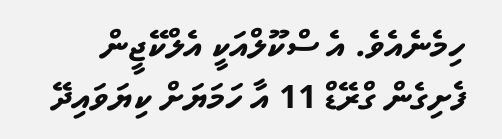ހިމެނެއެވެ. އެ ސްކޫލްއަކީ އެލްކޭޖީން ފެށިގެން ގްރޭޑް 11 އާ ހަމަޔަށް ކިޔަވައިދޭ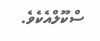ސްކޫލްއެކެވެ.